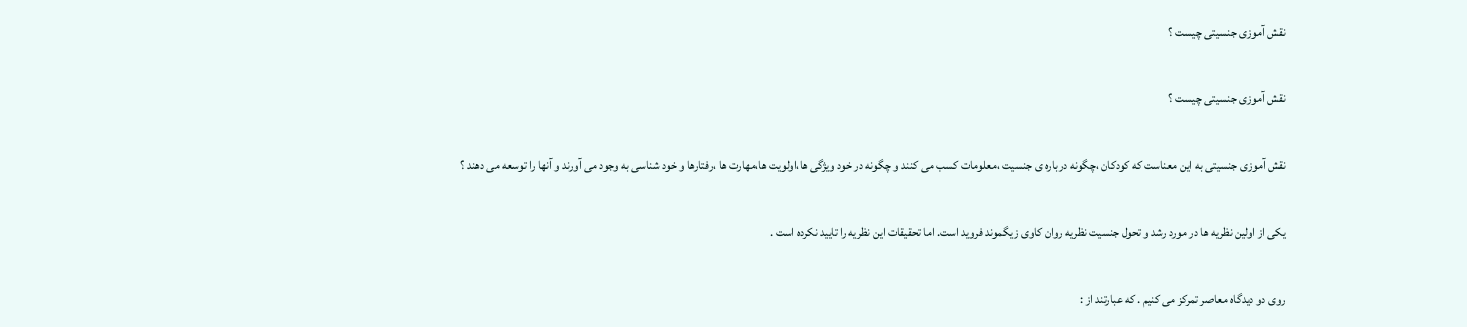نقش آموزی جنسیتی چیست ؟

نقش آموزی جنسیتی چیست ؟

نقش آموزی جنسیتی به این معناست که کودکان ،چگونه درباره ی جنسیت ،معلومات کسب می کنند و چگونه در خود ویژگی ها،اولویت ها،مهارت ها ،رفتارها و خود شناسی به وجود می آورند و آنها را توسعه می دهند ؟

یکی از اولین نظریه ها در مورد رشد و تحول جنسیت نظریه روان کاوی زیگموند فروید است. اما تحقیقات این نظریه را تایید نکرده است .

روی دو دیدگاه معاصر تمرکز می کنیم . که عبارتند از :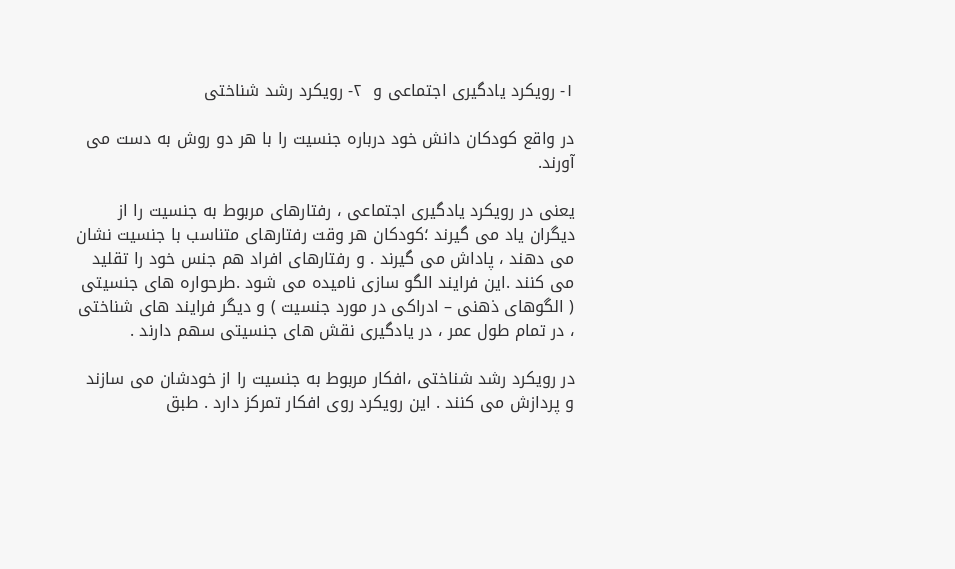۱- رویکرد یادگیری اجتماعی و  ۲- رویکرد رشد شناختی

در واقع کودکان دانش خود درباره جنسیت را با هر دو روش به دست می آورند.

یعنی در رویکرد یادگیری اجتماعی ، رفتارهای مربوط به جنسیت را از دیگران یاد می گیرند ؛کودکان هر وقت رفتارهای متناسب با جنسیت نشان می دهند ، پاداش می گیرند . و رفتارهای افراد هم جنس خود را تقلید می کنند .این فرایند الگو سازی نامیده می شود .طرحواره های جنسیتی ( الگوهای ذهنی – ادراکی در مورد جنسیت ) و دیگر فرایند های شناختی ، در تمام طول عمر ، در یادگیری نقش های جنسیتی سهم دارند .

در رویکرد رشد شناختی ،افکار مربوط به جنسیت را از خودشان می سازند و پردازش می کنند . این رویکرد روی افکار تمرکز دارد . طبق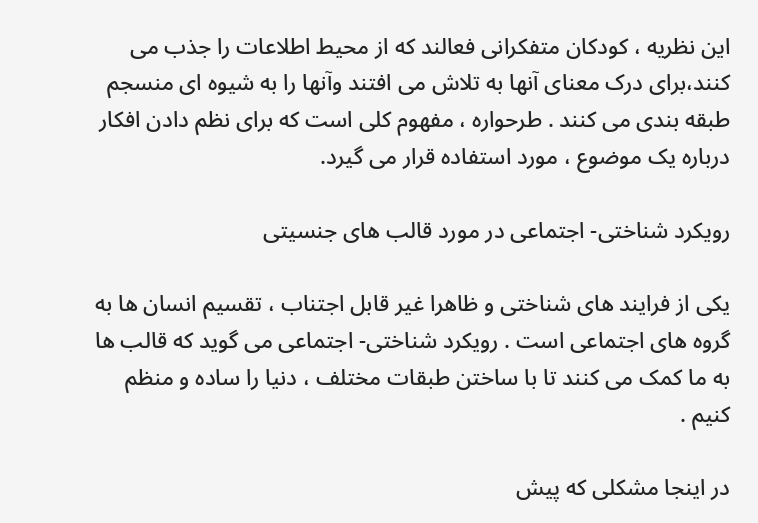این نظریه ، کودکان متفکرانی فعالند که از محیط اطلاعات را جذب می کنند،برای درک معنای آنها به تلاش می افتند وآنها را به شیوه ای منسجم طبقه بندی می کنند . طرحواره ، مفهوم کلی است که برای نظم دادن افکار درباره یک موضوع ، مورد استفاده قرار می گیرد.

رویکرد شناختی- اجتماعی در مورد قالب های جنسیتی

یکی از فرایند های شناختی و ظاهرا غیر قابل اجتناب ، تقسیم انسان ها به گروه های اجتماعی است . رویکرد شناختی- اجتماعی می گوید که قالب ها به ما کمک می کنند تا با ساختن طبقات مختلف ، دنیا را ساده و منظم کنیم .

در اینجا مشکلی که پیش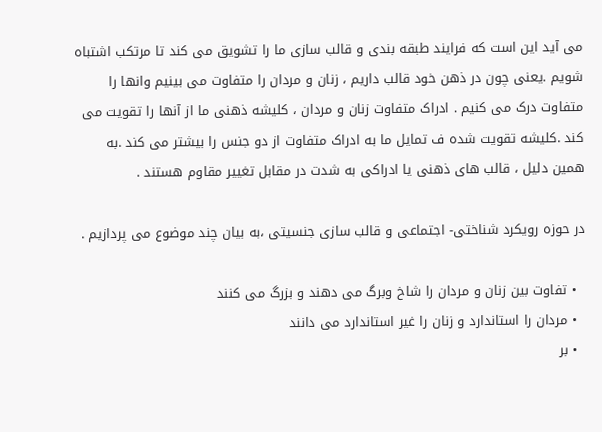می آید این است که فرایند طبقه بندی و قالب سازی ما را تشویق می کند تا مرتکب اشتباه شویم .یعنی چون در ذهن خود قالب داریم ، زنان و مردان را متفاوت می بینیم وانها را متفاوت درک می کنیم . ادراک متفاوت زنان و مردان ، کلیشه ذهنی ما از آنها را تقویت می کند .کلیشه تقویت شده ف تمایل ما به ادراک متفاوت از دو جنس را بیشتر می کند .به همین دلیل ، قالب های ذهنی یا ادراکی به شدت در مقابل تغییر مقاوم هستند .

در حوزه رویکرد شناختی- اجتماعی و قالب سازی جنسیتی ،به بیان چند موضوع می پردازیم .

  • تفاوت بین زنان و مردان را شاخ وبرگ می دهند و بزرگ می کنند
  • مردان را استاندارد و زنان را غیر استاندارد می دانند
  • بر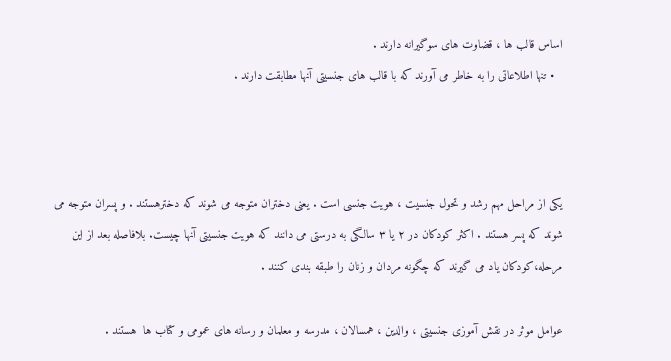اساس قالب ها ، قضاوت های سوگیرانه دارند .
  • تنها اطلاعاتی را به خاطر می آورند که با قالب های جنسیتی آنها مطابقت دارند .



یکی از مراحل مهم رشد و تحول جنسیت ، هویت جنسی است . یعنی دختران متوجه می شوند که دخترهستند . و پسران متوجه می شوند که پسر هستند . اکثر کودکان در ۲ یا ۳ سالگی به درستی می دانند که هویت جنسیتی آنها چیست. بلافاصله بعد از این مرحله،کودکان یاد می گیرند که چگونه مردان و زنان را طبقه بندی کنند .

عوامل موثر در نقش آموزی جنسیتی ، والدین ، همسالان ، مدرسه و معلمان و رسانه های عمومی و کتاب ها  هستند .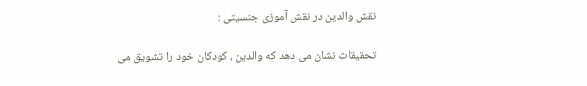نقش والدین در نقش آموزی جنسیتی :

تحقیقات نشان می دهد که والدین ، کودکان خود را تشویق می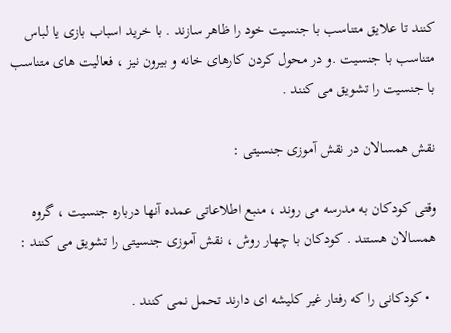کنند تا علایق متناسب با جنسیت خود را ظاهر سازند . با خرید اسباب بازی یا لباس متناسب با جنسیت .و در محول کردن کارهای خانه و بیرون نیز ، فعالیت های متناسب با جنسیت را تشویق می کنند .

نقش همسالان در نقش آموزی جنسیتی :

وقتی کودکان به مدرسه می روند ، منبع اطلاعاتی عمده آنها درباره جنسیت ، گروه همسالان هستند . کودکان با چهار روش ، نقش آموزی جنسیتی را تشویق می کنند :

  • کودکانی را که رفتار غیر کلیشه ای دارند تحمل نمی کنند .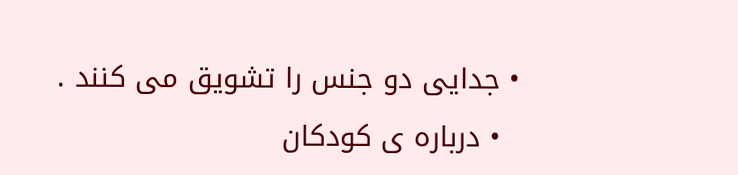• جدایی دو جنس را تشویق می کنند .
  • درباره ی کودکان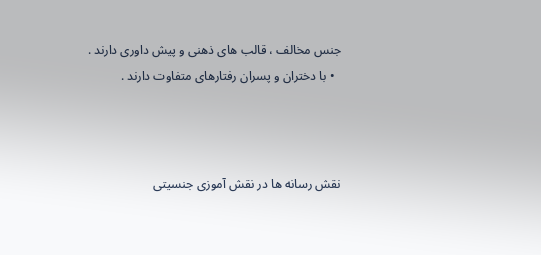جنس مخالف ، قالب های ذهنی و پیش داوری دارند .
  • با دختران و پسران رفتارهای متفاوت دارند .



نقش رسانه ها در نقش آموزی جنسیتی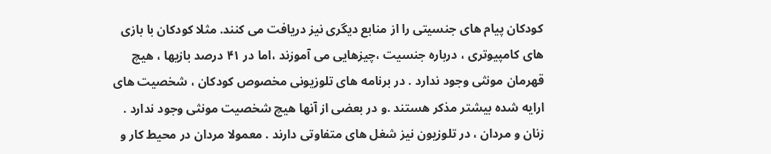کودکان پیام های جنسیتی را از منابع دیگری نیز دریافت می کنند. مثلا کودکان با بازی های کامپیوتری ، درباره جنسیت ،چیزهایی می آموزند ،اما در ۴۱ درصد بازیها ، هیچ قهرمان مونثی وجود ندارد . در برنامه های تلوزیونی مخصوص کودکان ، شخصیت های ارایه شده بیشتر مذکر هستند .و در بعضی از آنها هیچ شخصیت مونثی وجود ندارد . زنان و مردان ، در تلوزیون نیز شغل های متفاوتی دارند . معمولا مردان در محیط کار و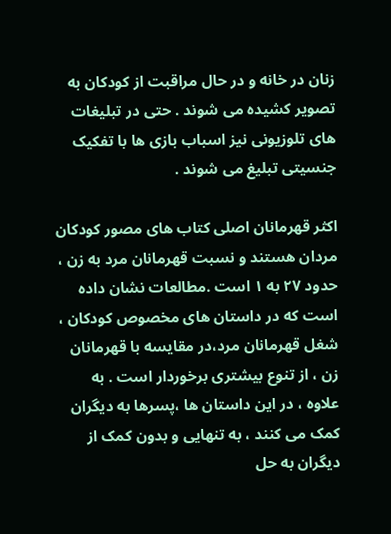زنان در خانه و در حال مراقبت از کودکان به تصویر کشیده می شوند . حتی در تبلیغات های تلوزیونی نیز اسباب بازی ها با تفکیک جنسیتی تبلیغ می شوند .

اکثر قهرمانان اصلی کتاب های مصور کودکان مردان هستند و نسبت قهرمانان مرد به زن ، حدود ۲۷ به ۱ است .مطالعات نشان داده است که در داستان های مخصوص کودکان ، شغل قهرمانان مرد،در مقایسه با قهرمانان زن ، از تنوع بیشتری برخوردار است . به علاوه ، در این داستان ها ،پسرها به دیگران کمک می کنند ، به تنهایی و بدون کمک از دیگران به حل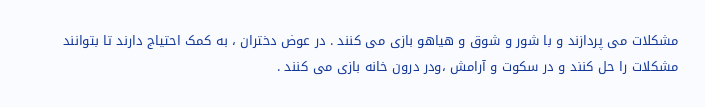مشکلات می پردازند و با شور و شوق و هیاهو بازی می کنند . در عوض دختران ، به کمک احتیاج دارند تا بتوانند مشکلات را حل کنند و در سکوت و آرامش ،ودر درون خانه بازی می کنند .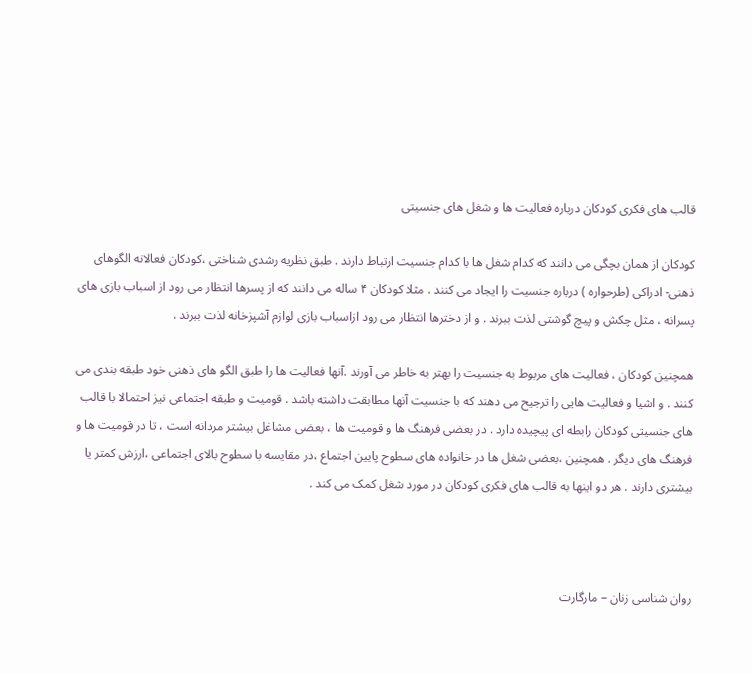قالب های فکری کودکان درباره فعالیت ها و شغل های جنسیتی

کودکان از همان بچگی می دانند که کدام شغل ها با کدام جنسیت ارتباط دارند . طبق نظریه رشدی شناختی ،کودکان فعالانه الگوهای ذهنی- ادراکی (طرحواره ) درباره جنسیت را ایجاد می کنند . مثلا کودکان ۴ ساله می دانند که از پسرها انتظار می رود از اسباب بازی های پسرانه ، مثل چکش و پیچ گوشتی لذت ببرند . و از دخترها انتظار می رود ازاسباب بازی لوازم آشپزخانه لذت ببرند .

همچنین کودکان ، فعالیت های مربوط به جنسیت را بهتر به خاطر می آورند .آنها فعالیت ها را طبق الگو های ذهنی خود طبقه بندی می کنند . و اشیا و فعالیت هایی را ترجیح می دهند که با جنسیت آنها مطابقت داشته باشد . قومیت و طبقه اجتماعی نیز احتمالا با قالب های جنسیتی کودکان رابطه ای پیچیده دارد . در بعضی فرهنگ ها و قومیت ها ، بعضی مشاغل بیشتر مردانه است ، تا در قومیت ها و فرهنگ های دیگر . همچنین ،بعضی شغل ها در خانواده های سطوح پایین اجتماع ،در مقایسه با سطوح بالای اجتماعی ،ارزش کمتر یا بیشتری دارند . هر دو اینها به قالب های فکری کودکان در مورد شغل کمک می کند .



روان شناسی زنان – مارگارت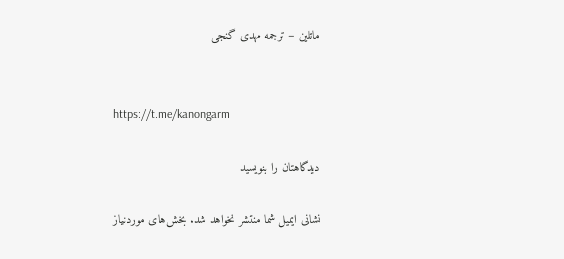ماتلین – ترجمه مهدی گنجی


https://t.me/kanongarm

دیدگاهتان را بنویسید

نشانی ایمیل شما منتشر نخواهد شد. بخش‌های موردنیاز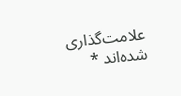علامت‌گذاری شده‌اند *